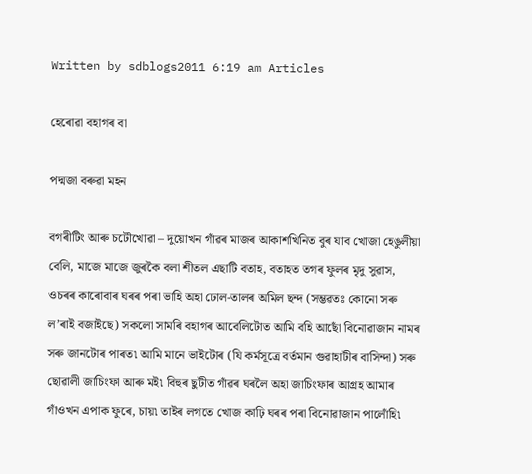Written by sdblogs2011 6:19 am Articles

হেৰোৱা বহাগৰ বা

পদ্মজা বৰুৱা মহন

বগৰীটিং আৰু চটৌখোৱা – দুয়োখন গাঁৱৰ মাজৰ আকাশখিনিত বুৰ যাব খোজা হেঙুলীয়া বেলি, মাজে মাজে জুৰকৈ বলা শীতল এছাটি বতাহ, বতাহত তগৰ ফুলৰ মৃদু সুৱাস, ওচৰৰ কাৰোবাৰ ঘৰৰ পৰা ভাহি অহা ঢোল-তালৰ অমিল ছন্দ (সম্ভৱতঃ কোনো সৰু ল’ৰাই বজাইছে) সকলো সামৰি বহাগৰ আবেলিটোত আমি বহি আছোঁ বিনোৱাজান নামৰ সৰু জানটোৰ পাৰত৷ আমি মানে ভাইটোৰ (যি কৰ্মসূত্ৰে বৰ্তমান গুৱাহাটীৰ বাসিন্দা) সৰু ছোৱালী জাচিংফা আৰু মই৷ বিহুৰ ছুটীত গাঁৱৰ ঘৰলৈ অহা জাচিংফাৰ আগ্ৰহ আমাৰ গাঁওখন এপাক ফুৰে, চায়৷ তাইৰ লগতে খোজ কাঢ়ি ঘৰৰ পৰা বিনোৱাজান পালোঁহি৷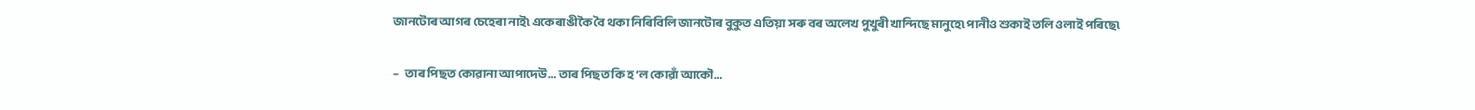জানটোৰ আগৰ চেহেৰা নাই৷ একেৰাঙীকৈ বৈ থকা নিৰিবিলি জানটোৰ বুকুত এতিয়া সৰু বৰ অলেখ পুখুৰী খান্দিছে মানুহে৷ পানীও শুকাই তলি ওলাই পৰিছে৷

–   তাৰ পিছত কোৱানা আপাদেউ… তাৰ পিছত কি হ’ল কোৱাঁ আকৌ…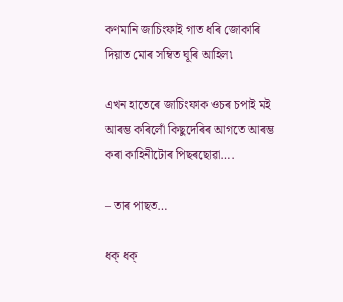কণমানি জাচিংফাই গাত ধৰি জোকাৰি দিয়াত মোৰ সম্বিত ঘূৰি আহিল৷

এখন হাতেৰে জাচিংফাক ওচৰ চপাই মই আৰম্ভ কৰিলোঁ কিছুদেৰিৰ আগতে আৰম্ভ কৰা কাহিনীটোৰ পিছৰছোৱা….

– তাৰ পাছত…

ধক্‌ ধক্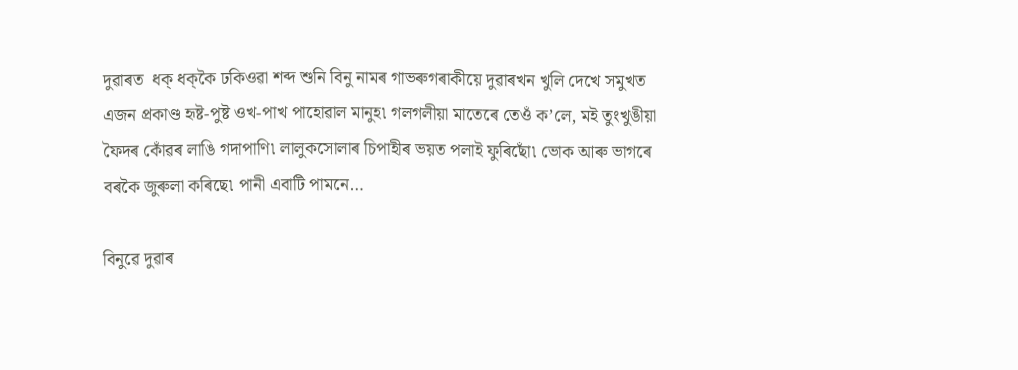দুৱাৰত  ধক্‌ ধক্‌কৈ ঢকিওৱা শব্দ শুনি বিনু নামৰ গাভৰুগৰাকীয়ে দুৱাৰখন খুলি দেখে সমুখত এজন প্ৰকাণ্ড হৃষ্ট-পুষ্ট ওখ-পাখ পাহোৱাল মানুহ৷ গলগলীয়া মাতেৰে তেওঁ ক’লে, মই তুংখুঙীয়া ফৈদৰ কোঁৱৰ লাঙি গদাপাণি৷ লালুকসোলাৰ চিপাহীৰ ভয়ত পলাই ফুৰিছোঁ৷ ভোক আৰু ভাগৰে বৰকৈ জুৰুলা কৰিছে৷ পানী এবাটি পামনে…

বিনুৱে দুৱাৰ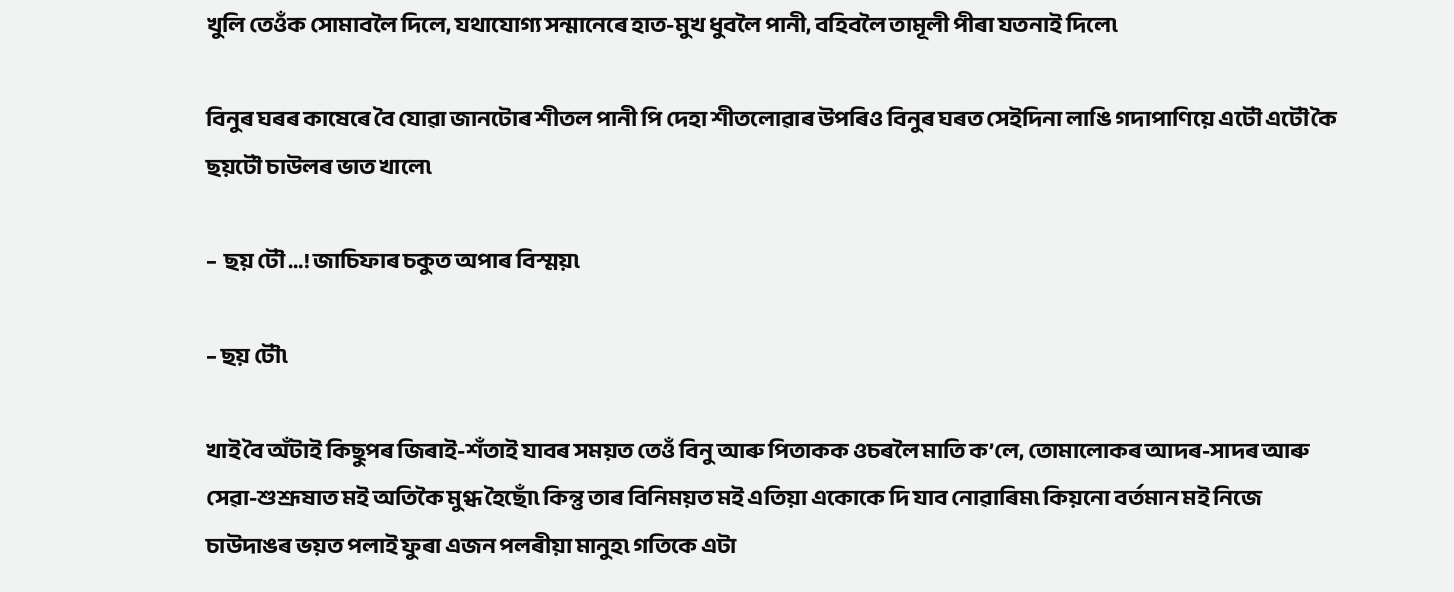খুলি তেওঁক সোমাবলৈ দিলে, যথাযোগ্য সন্মানেৰে হাত-মুখ ধুবলৈ পানী, বহিবলৈ তামূলী পীৰা যতনাই দিলে৷

বিনুৰ ঘৰৰ কাষেৰে বৈ যোৱা জানটোৰ শীতল পানী পি দেহা শীতলোৱাৰ উপৰিও বিনুৰ ঘৰত সেইদিনা লাঙি গদাপাণিয়ে এটৌ এটৌ কৈ ছয়টৌ চাউলৰ ভাত খালে৷

–  ছয় টৌ …! জাচি‌ফাৰ চকুত অপাৰ বিস্ময়৷

– ছয় টৌ৷

খাই বৈ অঁটাই কিছুপৰ জিৰাই-শঁতাই যাবৰ সময়ত তেওঁ বিনু আৰু পিতাকক ওচৰলৈ মাতি ক’লে, তোমালোকৰ আদৰ-সাদৰ আৰু সেৱা-শুশ্ৰূষাত মই অতিকৈ মুগ্ধ হৈছোঁ৷ কিন্তু তাৰ বিনিময়ত মই এতিয়া একোকে দি যাব নোৱাৰিম৷ কিয়নো বৰ্তমান মই নিজে চাউদাঙৰ ভয়ত পলাই ফুৰা এজন পলৰীয়া মানুহ৷ গতিকে এটা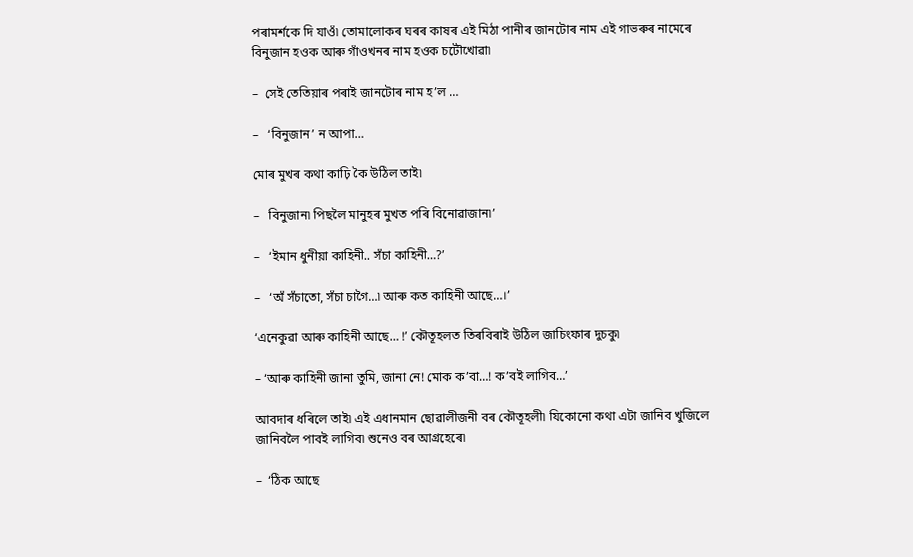পৰামৰ্শকে দি যাওঁ৷ তোমালোকৰ ঘৰৰ কাষৰ এই মিঠা পানীৰ জানটোৰ নাম এই গাভৰুৰ নামেৰে বিনুজান হওক আৰু গাঁওখনৰ নাম হওক চটৌখোৱা৷

–  সেই তেতিয়াৰ পৰাই জানটোৰ নাম হ’ল …

–   ‘বিনুজান’ ন আপা…

মোৰ মুখৰ কথা কাঢ়ি কৈ উঠিল তাই৷

–   বিনুজান৷ পিছলৈ মানুহৰ মুখত পৰি বিনোৱাজান৷’

–   ‘ইমান ধুনীয়া কাহিনী.. সঁচা কাহিনী…?’

–   ‘অঁ সঁচাতো, সঁচা চাগৈ…৷ আৰু কত কাহিনী আছে…।’

‘এনেকুৱা আৰু কাহিনী আছে… !’ কৌতূহলত তিৰবিৰাই উঠিল জাচিংফাৰ দুচকু৷

– ‘আৰু কাহিনী জানা তুমি, জানা নে! মোক ক’বা…! ক’বই লাগিব…’

আবদাৰ ধৰিলে তাই৷ এই এধানমান ছোৱালীজনী বৰ কৌতূহলী৷ যিকোনো কথা এটা জানিব খুজিলে জানিবলৈ পাবই লাগিব৷ শুনেও বৰ আগ্ৰহেৰে৷

–  ‘ঠিক আছে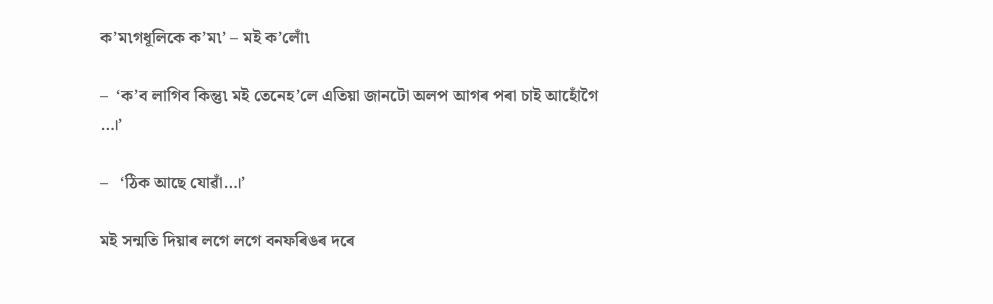ক’ম৷গধূলিকে ক’ম৷’ – মই ক’লোঁ৷

–  ‘ক’ব লাগিব কিন্তু৷ মই তেনেহ’লে এতিয়া জানটো অলপ আগৰ পৰা চাই আহোঁগৈ …।’

–   ‘ঠিক আছে যোৱাঁ…।’

মই সন্মতি দিয়াৰ লগে লগে বনফৰিঙৰ দৰে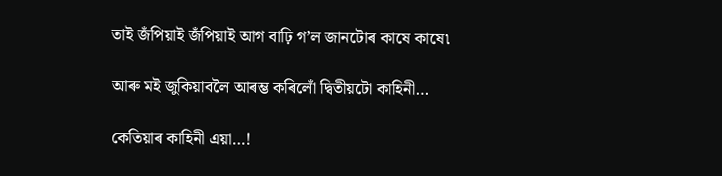তাই জঁপিয়াই জঁপিয়াই আগ বাঢ়ি গ’ল জানটোৰ কাষে কাষে৷

আৰু মই জুকিয়াবলৈ আৰম্ভ কৰিলোঁ দ্বিতীয়টো কাহিনী…

কেতিয়াৰ কাহিনী এয়া…!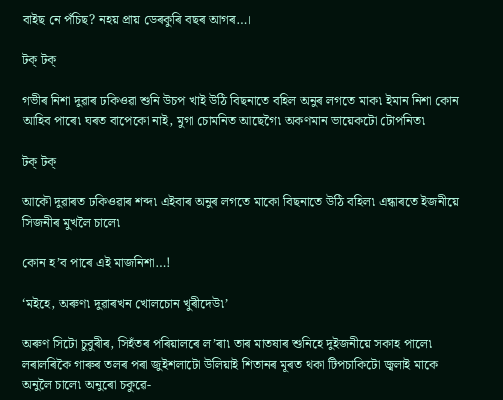বাইছ নে পঁচিছ? নহয় প্ৰায় ডেৰকুৰি বছৰ আগৰ…।

টক্ টক্

গভীৰ নিশা দুৱাৰ ঢকিওৱা শুনি উচপ খাই উঠি বিছনাতে বহিল অনুৰ লগতে মাক৷ ইমান নিশা কোন আহিব পাৰে৷ ঘৰত বাপেকো নাই, মুগা চোমনিত আছেগৈ৷ অকণমান ভায়েকটো টোপনিত৷

টক্ টক্

আকৌ দুৱাৰত ঢকিওৱাৰ শব্দ৷ এইবাৰ অনুৰ লগতে মাকো বিছনাতে উঠি বহিল৷ এন্ধাৰতে ইজনীয়ে সিজনীৰ মুখলৈ চালে৷

কোন হ’ব পাৰে এই মাজনিশা…!

‘মইহে, অৰুণ৷ দুৱাৰখন খোলচোন খুৰীদেউ৷’

অৰুণ সিটো চুবুৰীৰ, সিহঁতৰ পৰিয়ালৰে ল’ৰা৷ তাৰ মাতষাৰ শুনিহে দুইজনীয়ে সকাহ পালে৷ লৰালৰিকৈ গাৰুৰ তলৰ পৰা জুইশলাটো উলিয়াই শিতানৰ মূৰত থকা টিপচাকিটো জ্বলাই মাকে অনুলৈ চালে৷ অনুৰো চকুৱে-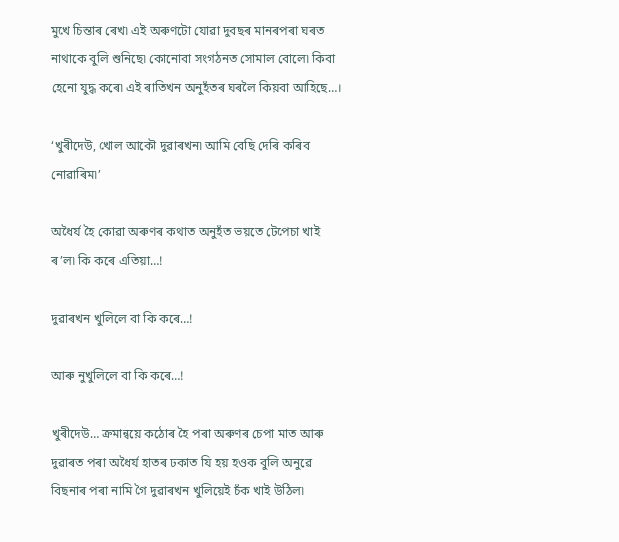মুখে চিন্তাৰ ৰেখ৷ এই অৰুণটো যোৱা দুবছৰ মানৰপৰা ঘৰত নাথাকে বুলি শুনিছে৷ কোনোবা সংগঠনত সোমাল বোলে৷ কিবা হেনো যুদ্ধ কৰে৷ এই ৰাতিখন অনুহঁতৰ ঘৰলৈ কিয়বা আহিছে…।

‘খুৰীদেউ, খোল আকৌ দুৱাৰখন৷ আমি বেছি দেৰি কৰিব নোৱাৰিম৷’

অধৈৰ্য হৈ কোৱা অৰুণৰ কথাত অনুহঁত ভয়তে টেপেচা খাই ৰ’ল৷ কি কৰে এতিয়া…!

দুৱাৰখন খুলিলে বা কি কৰে…!

আৰু নুখুলিলে বা কি কৰে…!

খুৰীদেউ… ক্ৰমান্বয়ে কঠোৰ হৈ পৰা অৰুণৰ চেপা মাত আৰু দুৱাৰত পৰা অধৈৰ্য হাতৰ ঢকাত যি হয় হওক বুলি অনুৱে বিছনাৰ পৰা নামি গৈ দুৱাৰখন খুলিয়েই চঁক খাই উঠিল৷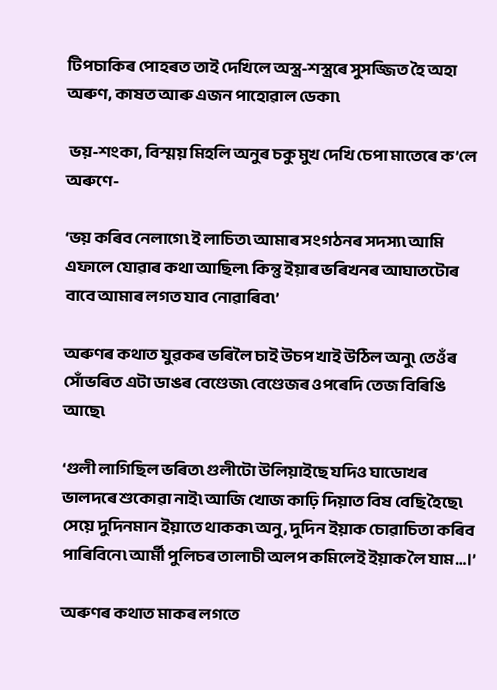টিপচাকিৰ পোহৰত তাই দেখিলে অস্ত্ৰ-শস্ত্ৰৰে সুসজ্জিত হৈ অহা অৰুণ, কাষত আৰু এজন পাহোৱাল ডেকা৷

 ভয়-শংকা, বিস্ময় মিহলি অনুৰ চকু মুখ দেখি চেপা মাতেৰে ক’লে অৰুণে-

‘ভয় কৰিব নেলাগে৷ ই লাচিত৷ আমাৰ সংগঠনৰ সদস্য৷ আমি এফালে যোৱাৰ কথা আছিল৷ কিন্তু ইয়াৰ ভৰিখনৰ আঘাতটোৰ বাবে আমাৰ লগত যাব নোৱাৰিব৷’

অৰুণৰ কথাত যুৱকৰ ভৰিলৈ চাই উচপ খাই উঠিল অনু৷ তেওঁৰ সোঁভৰিত এটা ডাঙৰ বেণ্ডেজ৷ বেণ্ডেজৰ ওপৰেদি তেজ বিৰিঙি আছে৷

‘গুলী লাগিছিল ভৰিত৷ গুলীটো উলিয়াইছে যদিও ঘাডোখৰ ভালদৰে শুকোৱা নাই৷ আজি খোজ কাঢ়ি দিয়াত বিষ বেছি হৈছে৷ সেয়ে দুদিনমান ইয়াতে থাকক৷ অনু, দুদিন ইয়াক চোৱাচিতা কৰিব পাৰিবিনে৷ আৰ্মী পুলিচৰ তালাচী অলপ কমিলেই ইয়াক লৈ যাম…।’

অৰুণৰ কথাত মাকৰ লগতে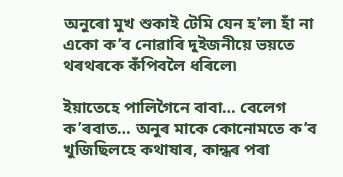অনুৰো মুখ শুকাই টেমি যেন হ’ল৷ হাঁ না একো ক’ব নোৱাৰি দুইজনীয়ে ভয়তে থৰথৰকে কঁপিবলৈ ধৰিলে৷

ইয়াতেহে পালিগৈনে বাবা… বেলেগ ক’ৰবাত… অনুৰ মাকে কোনোমতে ক’ব খুজিছিলহে কথাষাৰ, কান্ধৰ পৰা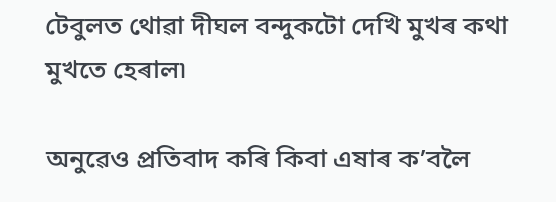টেবুলত থোৱা দীঘল বন্দুকটো দেখি মুখৰ কথা মুখতে হেৰাল৷

অনুৱেও প্ৰতিবাদ কৰি কিবা এষাৰ ক’বলৈ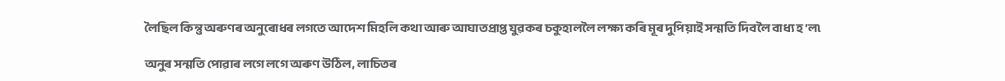লৈছিল কিন্তু অৰুণৰ অনুৰোধৰ লগতে আদেশ মিহলি কথা আৰু আঘাতপ্ৰাপ্ত যুৱকৰ চকুহাললৈ লক্ষ্য কৰি মূৰ দুপিয়াই সন্মতি দিবলৈ বাধ্য হ’ল৷

অনুৰ সন্মতি পোৱাৰ লগে লগে অৰুণ উঠিল, লাচিতৰ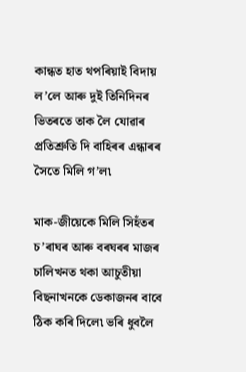কান্ধত হাত থপৰিয়াই বিদায় ল’লে আৰু দুই তিনিদিনৰ ভিতৰতে তাক লৈ যোৱাৰ প্ৰতিশ্ৰুতি দি বাহিৰৰ এন্ধাৰৰ সৈতে মিলি গ’ল৷

মাক-জীয়েকে মিলি সিহঁতৰ চ’ৰাঘৰ আৰু বৰঘৰৰ মাজৰ চালিখনত থকা আচুতীয়া বিছনাখনকে ডেকাজনৰ বাবে ঠিক কৰি দিলে৷ ভৰি ধুবলৈ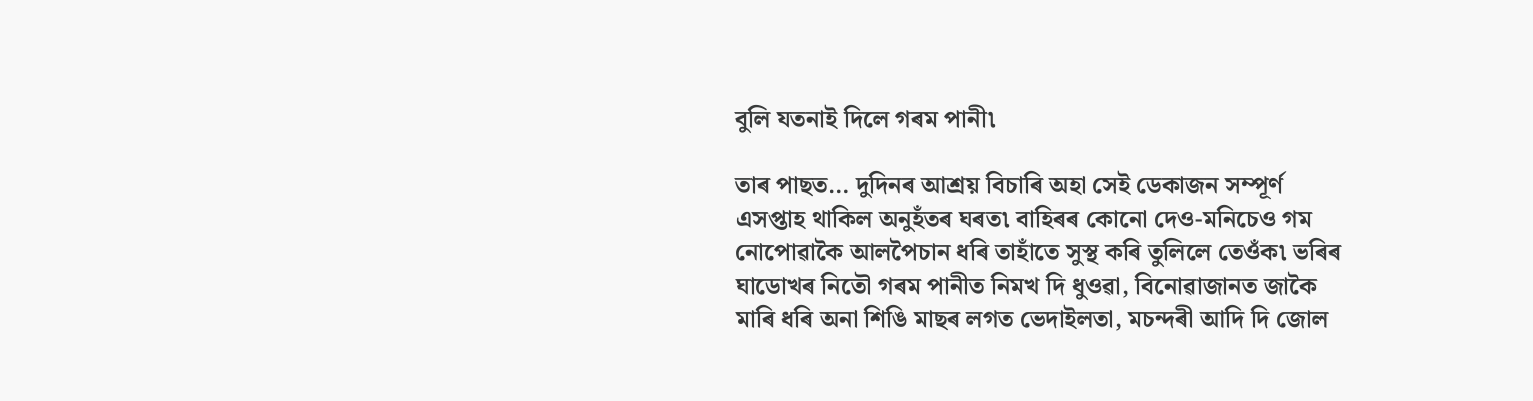বুলি যতনাই দিলে গৰম পানী৷

তাৰ পাছত… দুদিনৰ আশ্ৰয় বিচাৰি অহা সেই ডেকাজন সম্পূৰ্ণ এসপ্তাহ থাকিল অনুহঁতৰ ঘৰত৷ বাহিৰৰ কোনো দেও-মনিচেও গম নোপোৱাকৈ আলপৈচান ধৰি তাহাঁতে সুস্থ কৰি তুলিলে তেওঁক৷ ভৰিৰ ঘাডোখৰ নিতৌ গৰম পানীত নিমখ দি ধুওৱা, বিনোৱাজানত জাকৈ মাৰি ধৰি অনা শিঙি মাছৰ লগত ভেদাইলতা, মচন্দৰী আদি দি জোল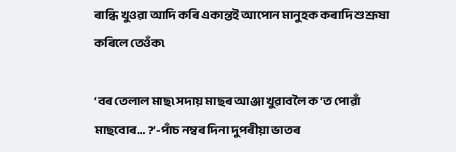ৰান্ধি খুওৱা আদি কৰি একান্তই আপোন মানুহক কৰাদি শুশ্ৰূষা কৰিলে তেওঁক৷

‘বৰ তেলাল মাছ৷ সদায় মাছৰ আঞ্জা খুৱাবলৈ ক’ত পোৱাঁ মাছবোৰ… ?’-পাঁচ নম্বৰ দিনা দুপৰীয়া ভাতৰ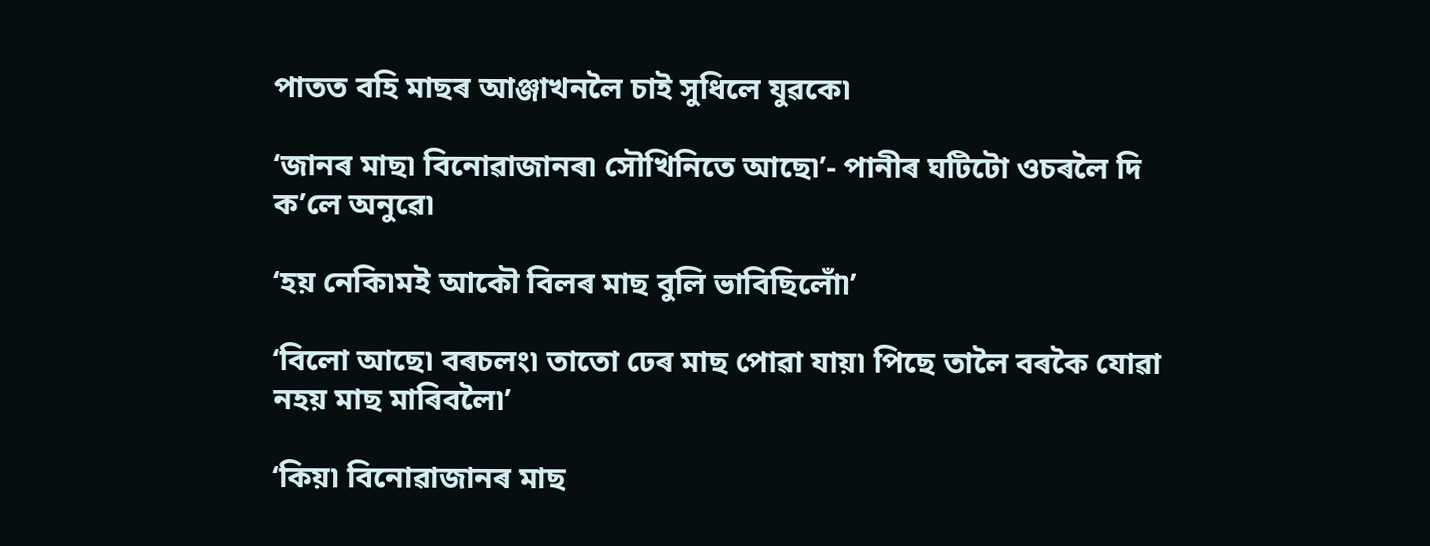পাতত বহি মাছৰ আঞ্জাখনলৈ চাই সুধিলে যুৱকে৷

‘জানৰ মাছ৷ বিনোৱাজানৰ৷ সৌখিনিতে আছে৷’- পানীৰ ঘটিটো ওচৰলৈ দি ক’লে অনুৱে৷

‘হয় নেকি৷মই আকৌ বিলৰ মাছ বুলি ভাবিছিলোঁ৷’

‘বিলো আছে৷ বৰচলং৷ তাতো ঢেৰ মাছ পোৱা যায়৷ পিছে তালৈ বৰকৈ যোৱা নহয় মাছ মাৰিবলৈ৷’

‘কিয়৷ বিনোৱাজানৰ মাছ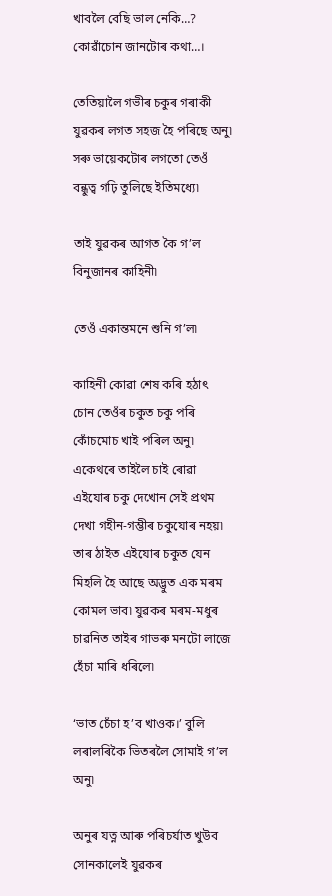খাবলৈ বেছি ভাল নেকি…? কোৱাঁচোন জানটোৰ কথা…।

তেতিয়ালৈ গভীৰ চকুৰ গৰাকী যুৱকৰ লগত সহজ হৈ পৰিছে অনু৷ সৰু ভায়েকটোৰ লগতো তেওঁ বন্ধুত্ব গঢ়ি তুলিছে ইতিমধ্যে৷

তাই যুৱকৰ আগত কৈ গ’ল বিনুজানৰ কাহিনী৷

তেওঁ একান্তমনে শুনি গ’ল৷

কাহিনী কোৱা শেষ কৰি হঠাৎ চোন তেওঁৰ চকুত চকু পৰি কোঁচমোচ খাই পৰিল অনু৷ একেথৰে তাইলৈ চাই ৰোৱা এইযোৰ চকু দেখোন সেই প্ৰথম দেখা গহীন-গম্ভীৰ চকুযোৰ নহয়৷ তাৰ ঠাইত এইযোৰ চকুত যেন মিহলি হৈ আছে অদ্ভুত এক মৰম কোমল ভাব৷ যুৱকৰ মৰম-মধুৰ চাৱনিত তাইৰ গাভৰু মনটো লাজে হেঁচা মাৰি ধৰিলে৷

‘ভাত চেঁচা হ’ব খাওক।’ বুলি লৰালৰিকৈ ভিতৰলৈ সোমাই গ’ল অনু৷

অনুৰ যত্ন আৰু পৰিচৰ্যাত খুউব সোনকালেই যুৱকৰ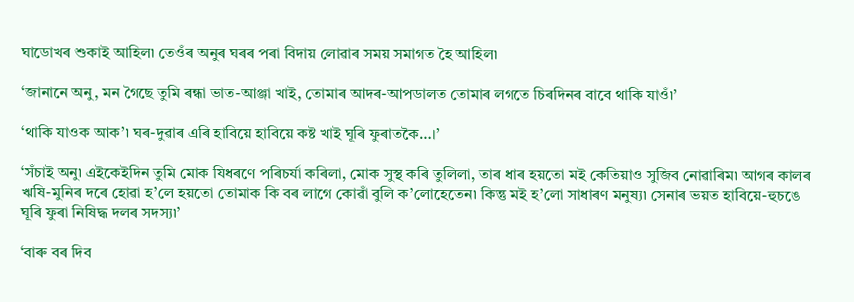ঘাডোখৰ শুকাই আহিল৷ তেওঁৰ অনুৰ ঘৰৰ পৰা বিদায় লোৱাৰ সময় সমাগত হৈ আহিল৷

‘জানানে অনু, মন গৈছে তুমি ৰন্ধা ভাত-আঞ্জা খাই, তোমাৰ আদৰ-আপডালত তোমাৰ লগতে চিৰদিনৰ বাবে থাকি যাওঁ৷’

‘থাকি যাওক আক’৷ ঘৰ-দুৱাৰ এৰি হাবিয়ে হাবিয়ে কষ্ট খাই ঘূৰি ফুৰাতকৈ…।’

‘সঁচাই অনু৷ এইকেইদিন তুমি মোক যিধৰণে পৰিচৰ্যা কৰিলা, মোক সুস্থ কৰি তুলিলা, তাৰ ধাৰ হয়তো মই কেতিয়াও সুজিব নোৱাৰিম৷ আগৰ কালৰ ঋষি-মুনিৰ দৰে হোৱা হ’লে হয়তো তোমাক কি বৰ লাগে কোৱাঁ বুলি ক’লোহেতেন৷ কিন্তু মই হ’লো সাধাৰণ মনুষ্য৷ সেনাৰ ভয়ত হাবিয়ে-হুচঙে ঘূৰি ফুৰা নিষিদ্ধ দলৰ সদস্য৷’

‘বাৰু বৰ দিব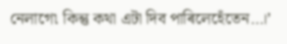নেলাগে৷ কিন্তু কথা এটা দিব পাৰিলেহেঁতেন…।’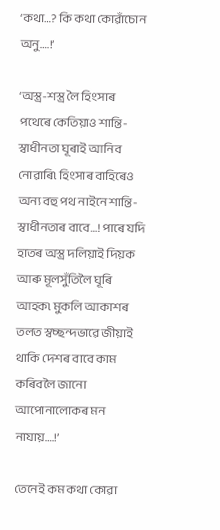‘কথা…? কি কথা কোৱাঁচোন অনু….!’

‘অস্ত্ৰ-শস্ত্ৰ লৈ হিংসাৰ পথেৰে কেতিয়াও শান্তি-স্বাধীনতা ঘূৰাই আনিব নোৱাৰি৷ হিংসাৰ বাহিৰেও অন্য বহু পথ নাইনে শান্তি-স্বাধীনতাৰ বাবে…! পাৰে যদি হাতৰ অস্ত্ৰ দলিয়াই দিয়ক আৰু মূলসুঁতিলৈ ঘূৰি আহক৷ মুকলি আকাশৰ তলত স্বচ্ছন্দভাৱে জীয়াই থাকি দেশৰ বাবে কাম কৰিবলৈ জানো আপোনালোকৰ মন নাযায়….!’

তেনেই কম কথা কোৱা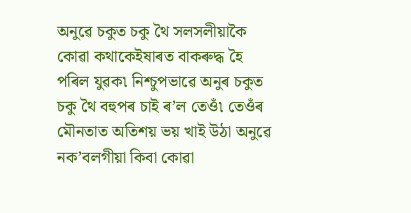অনুৱে চকুত চকু থৈ সলসলীয়াকৈ কোৱা কথাকেইষাৰত বাকৰুদ্ধ হৈ পৰিল যুৱক৷ নিশ্চুপভাৱে অনুৰ চকুত চকু থৈ বহুপৰ চাই ৰ’ল তেওঁ৷ তেওঁৰ মৌনতাত অতিশয় ভয় খাই উঠা অনুৱে নক’বলগীয়া কিবা কোৱা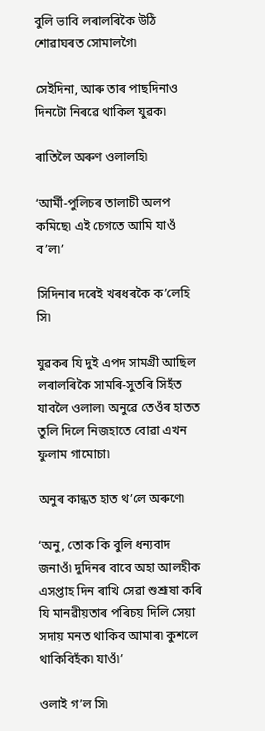বুলি ভাবি লৰালৰিকৈ উঠি শোৱাঘৰত সোমালগৈ৷

সেইদিনা, আৰু তাৰ পাছদিনাও দিনটো নিৰৱে থাকিল যুৱক৷

ৰাতিলৈ অৰুণ ওলালহি৷

‘আৰ্মী-পুলিচৰ তালাচী অলপ কমিছে৷ এই চেগতে আমি যাওঁ ব’ল৷’

সিদিনাৰ দৰেই খৰধৰকৈ ক’লেহি সি৷

যুৱকৰ যি দুই এপদ সামগ্ৰী আছিল লৰালৰিকৈ সামৰি-সুতৰি সিহঁত যাবলৈ ওলাল৷ অনুৱে তেওঁৰ হাতত তুলি দিলে নিজহাতে বোৱা এখন ফুলাম গামোচা৷

অনুৰ কান্ধত হাত থ’লে অৰুণে৷

‘অনু, তোক কি বুলি ধন্যবাদ জনাওঁ৷ দুদিনৰ বাবে অহা আলহীক এসপ্তাহ দিন ৰাখি সেৱা শুশ্ৰূষা কৰি যি মানৱীয়তাৰ পৰিচয় দিলি সেয়া সদায় মনত থাকিব আমাৰ৷ কুশলে থাকিবিহঁক৷ যাওঁ৷’

ওলাই গ’ল সি৷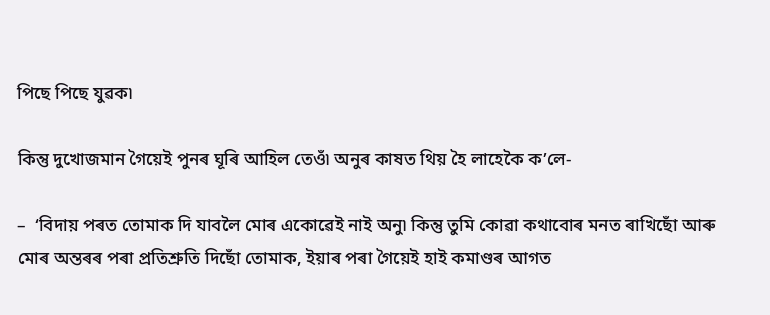পিছে পিছে যুৱক৷

কিন্তু দুখোজমান গৈয়েই পুনৰ ঘূৰি আহিল তেওঁ৷ অনুৰ কাষত থিয় হৈ লাহেকৈ ক’লে-

–  ‘বিদায় পৰত তোমাক দি যাবলৈ মোৰ একোৱেই নাই অনু৷ কিন্তু তুমি কোৱা কথাবোৰ মনত ৰাখিছোঁ আৰু মোৰ অন্তৰৰ পৰা প্ৰতিশ্ৰুতি দিছোঁ তোমাক, ইয়াৰ পৰা গৈয়েই হাই কমাণ্ডৰ আগত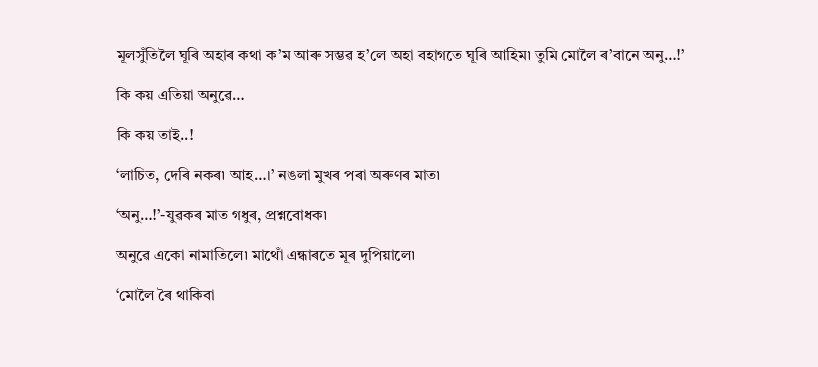মূলসুঁতিলৈ ঘূৰি অহাৰ কথা ক’ম আৰু সম্ভৱ হ’লে অহা বহাগতে ঘূৰি আহিম৷ তুমি মোলৈ ৰ’বানে অনু…!’

কি কয় এতিয়া অনুৱে…

কি কয় তাই..!

‘লাচিত, দেৰি নকৰ৷ আহ…।’ নঙলা মুখৰ পৰা অৰুণৰ মাত৷

‘অনু…!’-যুৱকৰ মাত গধুৰ, প্ৰশ্নবোধক৷

অনুৱে একো নামাতিলে৷ মাথোঁ এন্ধাৰতে মূৰ দুপিয়ালে৷

‘মোলৈ ৰৈ থাকিবা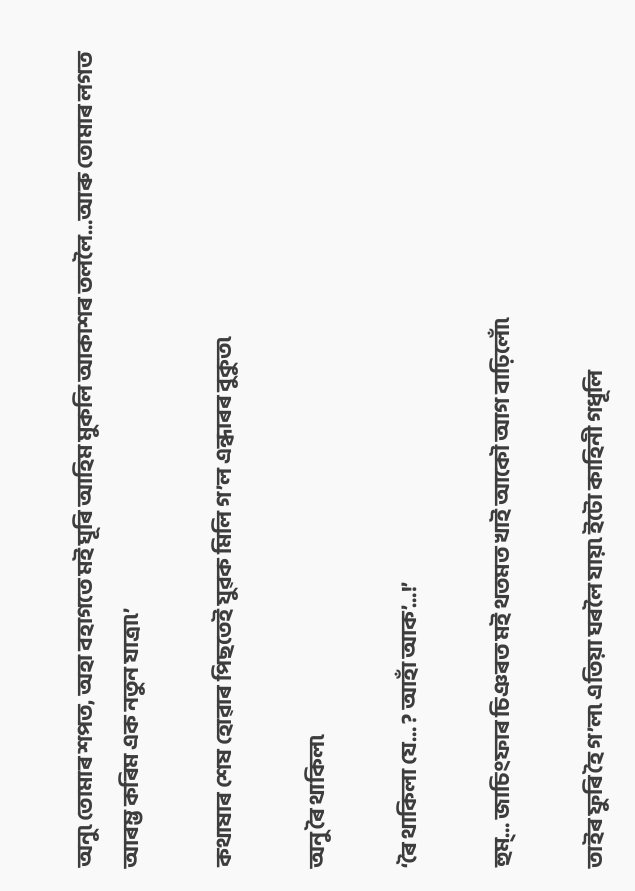অনু৷ তোমাৰ শপত, অহা বহাগতে মই ঘূৰি আহিম মুকলি আকাশৰ তললৈ…আৰু তোমাৰ লগত আৰম্ভ কৰিম এক নতুন যাত্ৰা৷’

কথাষাৰ শেষ হোৱাৰ পিছতেই যুৱক মিলি গ’ল এন্ধাৰৰ বুকুত৷

অনু ৰৈ থাকিল৷

‘ৰৈ থাকিলা যে… ? আহাঁ আক’…!’

হুম্… জাচিংফাৰ চিঞৰত মই থতমত খাই আকৌ আগ বাঢ়িলোঁ৷

তাইৰ ফুৰি হৈ গ’ল৷ এতিয়া ঘৰলৈ যায়৷ ইটো কাহিনী গধূলি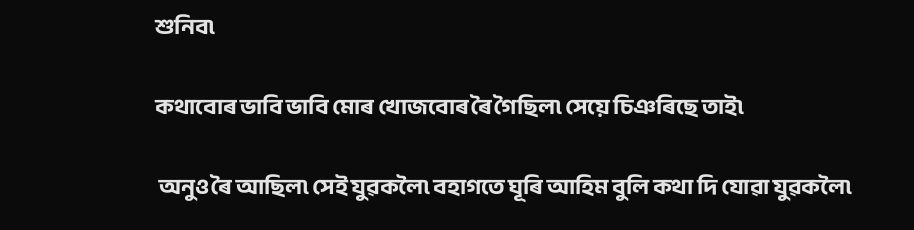শুনিব৷

কথাবোৰ ভাবি ভাবি মোৰ খোজবোৰ ৰৈ গৈছিল৷ সেয়ে চিঞৰিছে তাই৷

 অনুও ৰৈ আছিল৷ সেই যুৱকলৈ৷ বহাগতে ঘূৰি আহিম বুলি কথা দি যোৱা যুৱকলৈ৷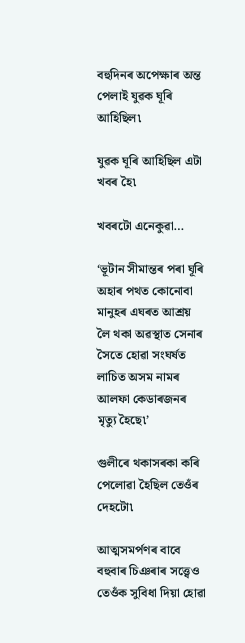বহুদিনৰ অপেক্ষাৰ অন্ত পেলাই যুৱক ঘূৰি আহিছিল৷

যুৱক ঘূৰি আহিছিল এটা খবৰ হৈ৷

খবৰটো এনেকুৱা…

‘ভূটান সীমান্তৰ পৰা ঘূৰি অহাৰ পথত কোনোবা মানুহৰ এঘৰত আশ্ৰয় লৈ থকা অৱস্থাত সেনাৰ সৈতে হোৱা সংঘৰ্ষত লাচিত অসম নামৰ আলফা কেডাৰজনৰ মৃত্যু হৈছে৷’

গুলীৰে থকাসৰকা কৰি পেলোৱা হৈছিল তেওঁৰ দেহটো৷

আত্মসমৰ্পণৰ বাবে বহুবাৰ চিঞৰাৰ সত্ত্বেও তেওঁক সুবিধা দিয়া হোৱা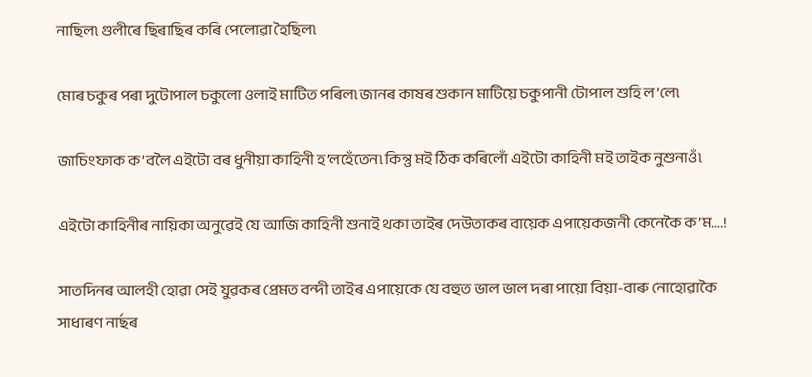নাছিল৷ গুলীৰে ছিৰাছিৰ কৰি পেলোৱা হৈছিল৷

মোৰ চকুৰ পৰা দুটোপাল চকুলো ওলাই মাটিত পৰিল৷ জানৰ কাষৰ শুকান মাটিয়ে চকুপানী টোপাল শুহি ল’লে৷

জাচিংফাক ক’বলৈ এইটো বৰ ধুনীয়া কাহিনী হ’লহেঁতেন৷ কিন্তু মই ঠিক কৰিলোঁ এইটো কাহিনী মই তাইক নুশুনাওঁ৷

এইটো কাহিনীৰ নায়িকা অনুৱেই যে আজি কাহিনী শুনাই থকা তাইৰ দেউতাকৰ বায়েক এপায়েকজনী কেনেকৈ ক’ম….!

সাতদিনৰ আলহী হোৱা সেই যুৱকৰ প্ৰেমত বন্দী তাইৰ এপায়েকে যে বহুত ভাল ভাল দৰা পায়ো বিয়া-বাৰু নোহোৱাকৈ সাধাৰণ নাৰ্ছৰ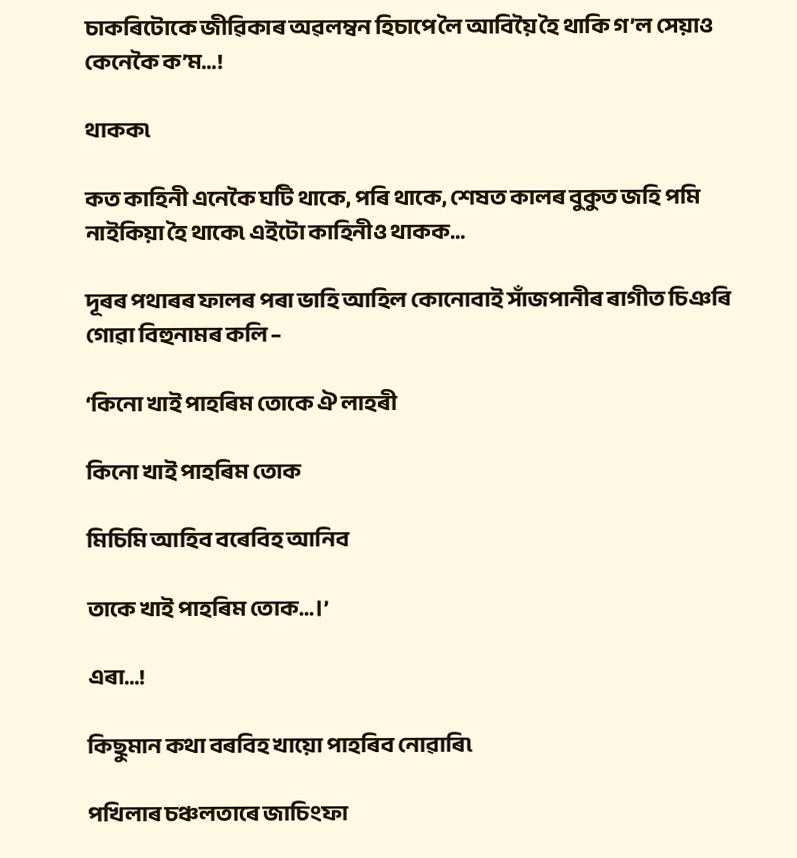চাকৰিটোকে জীৱিকাৰ অৱলম্বন হিচাপে লৈ আবিয়ৈ হৈ থাকি গ’ল সেয়াও কেনেকৈ ক’ম…!

থাকক৷

কত কাহিনী এনেকৈ ঘটি থাকে, পৰি থাকে, শেষত কালৰ বুকুত জহি পমি নাইকিয়া হৈ থাকে৷ এইটো কাহিনীও থাকক…

দূৰৰ পথাৰৰ ফালৰ পৰা ভাহি আহিল কোনোবাই সাঁজপানীৰ ৰাগীত চিঞৰি গোৱা বিহুনামৰ কলি –

‘কিনো খাই পাহৰিম তোকে ঐ লাহৰী

কিনো খাই পাহৰিম তোক

মিচিমি আহিব বৰেবিহ আনিব

তাকে খাই পাহৰিম তোক…।’

এৰা…!

কিছুমান কথা বৰবিহ খায়ো পাহৰিব নোৱাৰি৷

পখিলাৰ চঞ্চলতাৰে জাচিংফা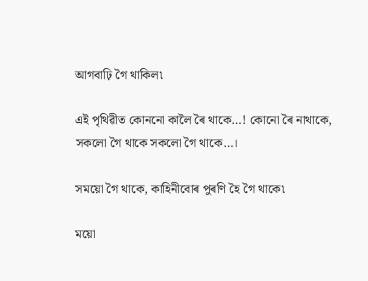আগবাঢ়ি গৈ থাকিল৷

এই পৃথিৱীত কোননো কালৈ ৰৈ থাকে…! কোনো ৰৈ নাথাকে, সকলো গৈ থাকে সকলো গৈ থাকে…।

সময়ো গৈ থাকে, কাহিনীবোৰ পুৰণি হৈ গৈ থাকে৷

ময়ো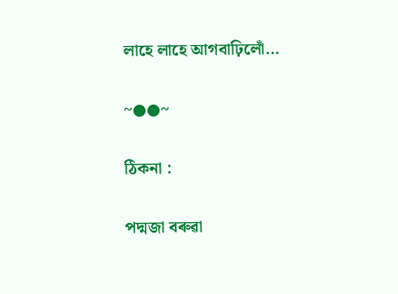লাহে লাহে আগবাঢ়িলোঁ…

~●●~

ঠিকনা :

পদ্মজা বৰুৱা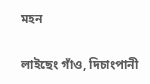মহন

লাইছেং গাঁও, দিচাংপানী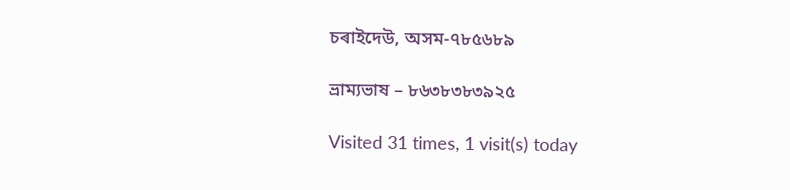চৰাইদেউ, অসম-৭৮৫৬৮৯

ভ্ৰাম্যভাষ – ৮৬৩৮৩৮৩৯২৫

Visited 31 times, 1 visit(s) today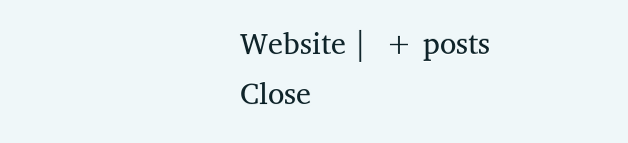Website |  + posts
Close